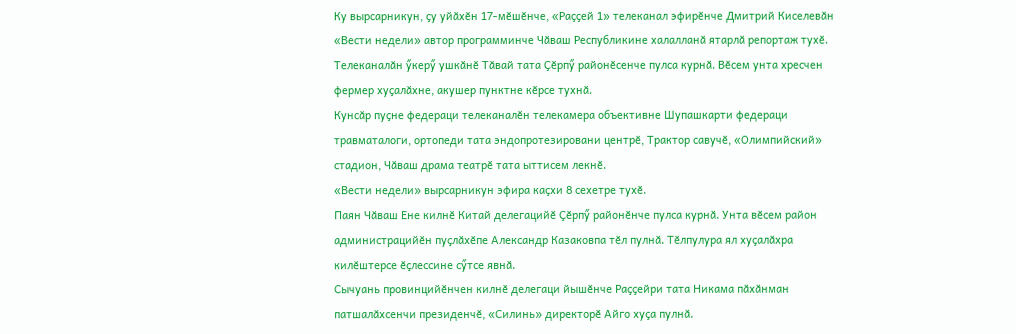Ку вырсарникун, ҫу уйӑхӗн 17-мӗшӗнче, «Раҫҫей 1» телеканал эфирӗнче Дмитрий Киселевӑн «Вести недели» автор программинче Чӑваш Республикине халалланӑ ятарлӑ репортаж тухӗ.
Телеканалӑн ӳкерӳ ушкӑнӗ Тӑвай тата Ҫӗрпӳ районӗсенче пулса курнӑ. Вӗсем унта хресчен фермер хуҫалӑхне, акушер пунктне кӗрсе тухнӑ.
Кунсӑр пуҫне федераци телеканалӗн телекамера объективне Шупашкарти федераци травматалоги, ортопеди тата эндопротезировани центрӗ, Трактор савучӗ, «Олимпийский» стадион, Чӑваш драма театрӗ тата ыттисем лекнӗ.
«Вести недели» вырсарникун эфира каҫхи 8 сехетре тухӗ.
Паян Чӑваш Ене килнӗ Китай делегацийӗ Ҫӗрпӳ районӗнче пулса курнӑ. Унта вӗсем район администрацийӗн пуҫлӑхӗпе Александр Казаковпа тӗл пулнӑ. Тӗлпулура ял хуҫалӑхра килӗштерсе ӗҫлессине сӳтсе явнӑ.
Сычуань провинцийӗнчен килнӗ делегаци йышӗнче Раҫҫейри тата Никама пӑхӑнман патшалӑхсенчи президенчӗ, «Силинь» директорӗ Айго хуҫа пулнӑ.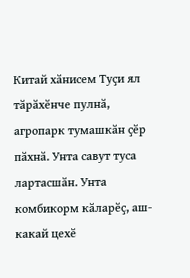Китай хӑнисем Туҫи ял тӑрӑхӗнче пулнӑ, агропарк тумашкӑн ҫӗр пӑхнӑ. Унта савут туса лартасшӑн. Унта комбикорм кӑларӗҫ, аш-какай цехӗ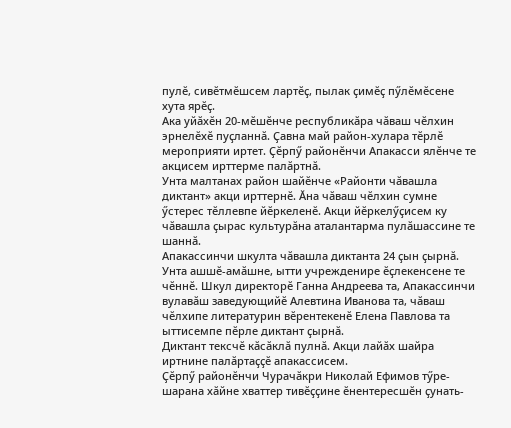пулӗ, сивӗтмӗшсем лартӗҫ, пылак ҫимӗҫ пӳлӗмӗсене хута ярӗҫ.
Ака уйӑхӗн 20-мӗшӗнче республикӑра чӑваш чӗлхин эрнелӗхӗ пуҫланнӑ. Ҫавна май район-хулара тӗрлӗ мероприяти иртет. Ҫӗрпӳ районӗнчи Апакасси ялӗнче те акцисем ирттерме палӑртнӑ.
Унта малтанах район шайӗнче «Районти чӑвашла диктант» акци ирттернӗ. Ӑна чӑваш чӗлхин сумне ӳстерес тӗллевпе йӗркеленӗ. Акци йӗркелӳҫисем ку чӑвашла ҫырас культурӑна аталантарма пулӑшассине те шаннӑ.
Апакассинчи шкулта чӑвашла диктанта 24 ҫын ҫырнӑ. Унта ашшӗ-амӑшне, ытти учрежденире ӗҫлекенсене те чӗннӗ. Шкул директорӗ Ганна Андреева та, Апакассинчи вулавӑш заведующийӗ Алевтина Иванова та, чӑваш чӗлхипе литературин вӗрентекенӗ Елена Павлова та ыттисемпе пӗрле диктант ҫырнӑ.
Диктант тексчӗ кӑсӑклӑ пулнӑ. Акци лайӑх шайра иртнине палӑртаҫҫӗ апакассисем.
Ҫӗрпӳ районӗнчи Чурачӑкри Николай Ефимов тӳре-шарана хӑйне хваттер тивӗҫҫине ӗнентересшӗн ҫунать-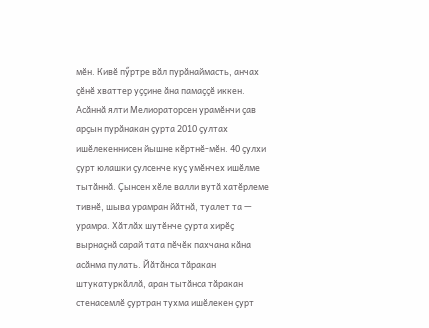мӗн. Кивӗ пӳртре вӑл пурӑнаймасть, анчах ҫӗнӗ хваттер уҫҫине ӑна памаҫҫӗ иккен.
Асӑннӑ ялти Мелиораторсен урамӗнчи ҫав арҫын пурӑнакан ҫурта 2010 ҫултах ишӗлекеннисен йышне кӗртнӗ-мӗн. 40 ҫулхи ҫурт юлашки ҫулсенче куҫ умӗнчех ишӗлме тытӑннӑ. Ҫынсен хӗле валли вутӑ хатӗрлеме тивнӗ, шыва урамран йӑтнӑ, туалет та — урамра. Хӑтлӑх шутӗнче ҫурта хирӗҫ вырнаҫнӑ сарай тата пӗчӗк пахчана кӑна асӑнма пулать. Йӑтӑнса тӑракан штукатуркӑллӑ, аран тытӑнса тӑракан стенасемлӗ ҫуртран тухма ишӗлекен ҫурт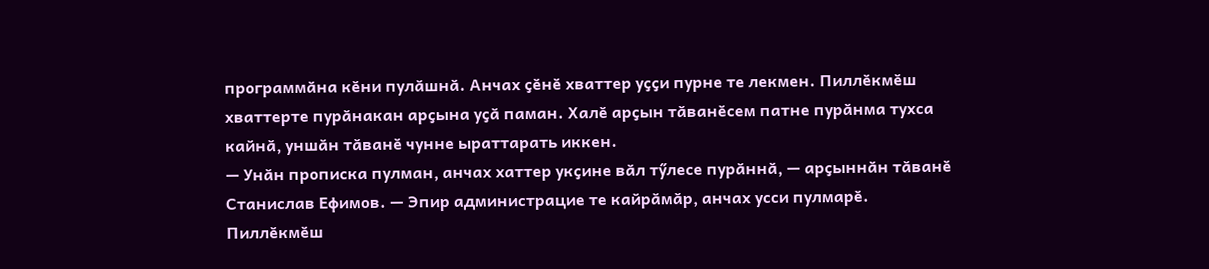программӑна кӗни пулӑшнӑ. Анчах ҫӗнӗ хваттер уҫҫи пурне те лекмен. Пиллӗкмӗш хваттерте пурӑнакан арҫына уҫӑ паман. Халӗ арҫын тӑванӗсем патне пурӑнма тухса кайнӑ, уншӑн тӑванӗ чунне ыраттарать иккен.
— Унӑн прописка пулман, анчах хаттер укҫине вӑл тӳлесе пурӑннӑ, — арҫыннӑн тӑванӗ Станислав Ефимов. — Эпир администрацие те кайрӑмӑр, анчах усси пулмарӗ.
Пиллӗкмӗш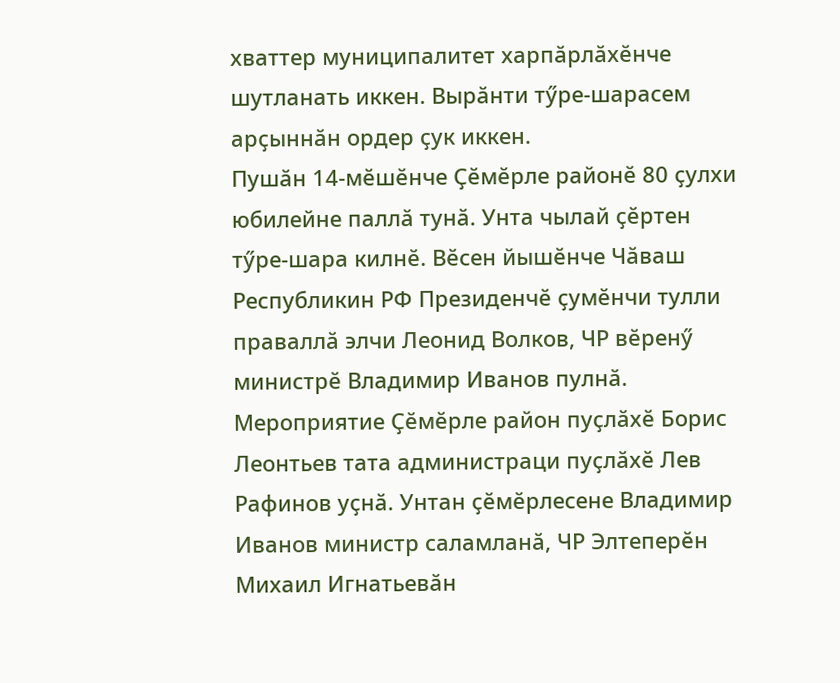хваттер муниципалитет харпӑрлӑхӗнче шутланать иккен. Вырӑнти тӳре-шарасем арҫыннӑн ордер ҫук иккен.
Пушӑн 14-мӗшӗнче Ҫӗмӗрле районӗ 80 ҫулхи юбилейне паллӑ тунӑ. Унта чылай ҫӗртен тӳре-шара килнӗ. Вӗсен йышӗнче Чӑваш Республикин РФ Президенчӗ ҫумӗнчи тулли праваллӑ элчи Леонид Волков, ЧР вӗренӳ министрӗ Владимир Иванов пулнӑ.
Мероприятие Ҫӗмӗрле район пуҫлӑхӗ Борис Леонтьев тата администраци пуҫлӑхӗ Лев Рафинов уҫнӑ. Унтан ҫӗмӗрлесене Владимир Иванов министр саламланӑ, ЧР Элтеперӗн Михаил Игнатьевӑн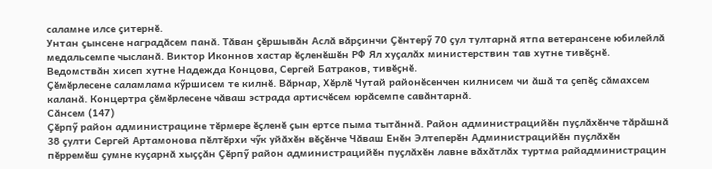саламне илсе ҫитернӗ.
Унтан ҫынсене наградӑсем панӑ. Тӑван ҫӗршывӑн Аслӑ вӑрҫинчи Ҫӗнтерӳ 70 ҫул тултарнӑ ятпа ветерансене юбилейлӑ медальсемпе чысланӑ. Виктор Иконнов хастар ӗҫленӗшӗн РФ Ял хуҫалӑх министерствин тав хутне тивӗҫнӗ. Ведомствӑн хисеп хутне Надежда Концова, Сергей Батраков, тивӗҫнӗ.
Ҫӗмӗрлесене саламлама кӳршисем те килнӗ. Вӑрнар, Хӗрлӗ Чутай районӗсенчен килнисем чи ӑшӑ та ҫепӗҫ сӑмахсем каланӑ. Концертра ҫӗмӗрлесене чӑваш эстрада артисчӗсем юрӑсемпе савӑнтарнӑ.
Сӑнсем (147)
Ҫӗрпӳ район администрацине тӗрмере ӗҫленӗ ҫын ертсе пыма тытӑннӑ. Район администрацийӗн пуҫлӑхӗнче тӑрӑшнӑ 38 ҫулти Сергей Артамонова пӗлтӗрхи чӳк уйӑхӗн вӗҫӗнче Чӑваш Енӗн Элтеперӗн Администрацийӗн пуҫлӑхӗн пӗрремӗш ҫумне куҫарнӑ хыҫҫӑн Ҫӗрпӳ район администрацийӗн пуҫлӑхӗн лавне вӑхӑтлӑх туртма райадминистрацин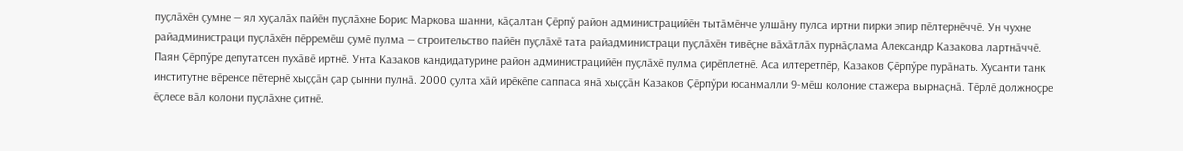пуҫлӑхӗн ҫумне — ял хуҫалӑх пайӗн пуҫлӑхне Борис Маркова шанни, кӑҫалтан Ҫӗрпӳ район администрацийӗн тытӑмӗнче улшӑну пулса иртни пирки эпир пӗлтернӗччӗ. Ун чухне райадминистраци пуҫлӑхӗн пӗрремӗш ҫумӗ пулма — строительство пайӗн пуҫлӑхӗ тата райадминистраци пуҫлӑхӗн тивӗҫне вӑхӑтлӑх пурнӑҫлама Александр Казакова лартнӑччӗ.
Паян Ҫӗрпӳре депутатсен пухӑвӗ иртнӗ. Унта Казаков кандидатурине район администрацийӗн пуҫлӑхӗ пулма ҫирӗплетнӗ. Аса илтеретпӗр, Казаков Ҫӗрпӳре пурӑнать. Хусанти танк институтне вӗренсе пӗтернӗ хыҫҫӑн ҫар ҫынни пулнӑ. 2000 ҫулта хӑй ирӗкӗпе саппаса янӑ хыҫҫӑн Казаков Ҫӗрпӳри юсанмалли 9-мӗш колоние стажера вырнаҫнӑ. Тӗрлӗ должноҫре ӗҫлесе вӑл колони пуҫлӑхне ҫитнӗ.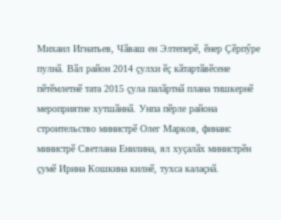Михаил Игнатьев, Чӑваш ен Элтеперӗ, ӗнер Ҫӗрпӳре пулнӑ. Вӑл район 2014 ҫулхи ӗҫ кӑтартӑвӗсене пӗтӗмлетнӗ тата 2015 ҫула палӑртнӑ плана тишкернӗ мероприятие хутшӑннӑ. Унпа пӗрле района строительство министрӗ Олег Марков, финанс министрӗ Светлана Енилина, ял хуҫалӑх министрӗн ҫумӗ Ирина Кошкина килнӗ, тухса калаҫнӑ.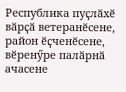Республика пуҫлӑхӗ вӑрҫӑ ветеранӗсене, район ӗҫченӗсене, вӗренӳре палӑрнӑ ачасене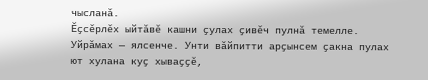чысланӑ.
Ӗҫсӗрлӗх ыйтӑвӗ кашни ҫулах ҫивӗч пулнӑ темелле. Уйрӑмах — ялсенче. Унти вӑйпитти арҫынсем ҫакна пулах ют хулана куҫ хываҫҫӗ,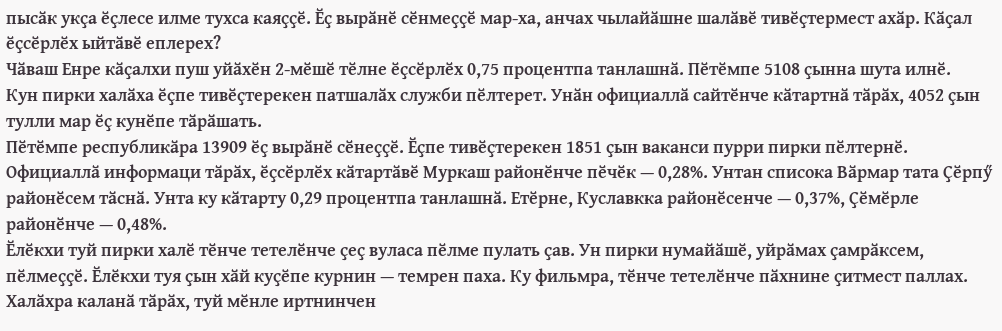пысӑк укҫа ӗҫлесе илме тухса каяҫҫӗ. Ӗҫ вырӑнӗ сӗнмеҫҫӗ мар-ха, анчах чылайӑшне шалӑвӗ тивӗҫтермест ахӑр. Кӑҫал ӗҫсӗрлӗх ыйтӑвӗ еплерех?
Чӑваш Енре кӑҫалхи пуш уйӑхӗн 2-мӗшӗ тӗлне ӗҫсӗрлӗх 0,75 процентпа танлашнӑ. Пӗтӗмпе 5108 ҫынна шута илнӗ.
Кун пирки халӑха ӗҫпе тивӗҫтерекен патшалӑх служби пӗлтерет. Унӑн официаллӑ сайтӗнче кӑтартнӑ тӑрӑх, 4052 ҫын тулли мар ӗҫ кунӗпе тӑрӑшать.
Пӗтӗмпе республикӑра 13909 ӗҫ вырӑнӗ сӗнеҫҫӗ. Ӗҫпе тивӗҫтерекен 1851 ҫын ваканси пурри пирки пӗлтернӗ.
Официаллӑ информаци тӑрӑх, ӗҫсӗрлӗх кӑтартӑвӗ Муркаш районӗнче пӗчӗк — 0,28%. Унтан списока Вӑрмар тата Ҫӗрпӳ районӗсем тӑснӑ. Унта ку кӑтарту 0,29 процентпа танлашнӑ. Етӗрне, Куславкка районӗсенче — 0,37%, Ҫӗмӗрле районӗнче — 0,48%.
Ӗлӗкхи туй пирки халӗ тӗнче тетелӗнче ҫеҫ вуласа пӗлме пулать ҫав. Ун пирки нумайӑшӗ, уйрӑмах ҫамрӑксем, пӗлмеҫҫӗ. Ӗлӗкхи туя ҫын хӑй куҫӗпе курнин — темрен паха. Ку фильмра, тӗнче тетелӗнче пӑхнине ҫитмест паллах.
Халӑхра каланӑ тӑрӑх, туй мӗнле иртнинчен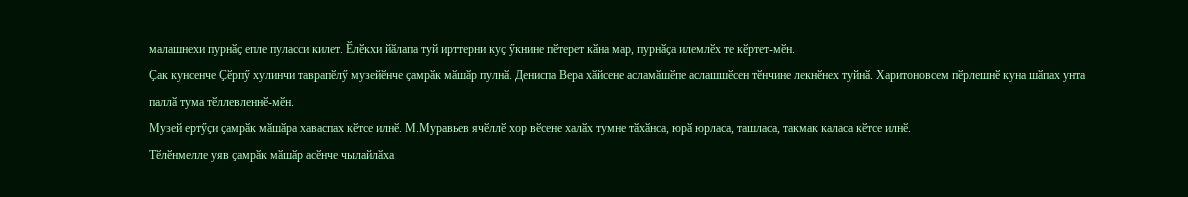малашнехи пурнӑҫ епле пуласси килет. Ӗлӗкхи йӑлапа туй ирттерни куҫ ӳкнине пӗтерет кӑна мар, пурнӑҫа илемлӗх те кӗртет-мӗн.
Ҫак кунсенче Ҫӗрпӳ хулинчи таврапӗлӳ музейӗнче ҫамрӑк мӑшӑр пулнӑ. Дениспа Вера хӑйсене асламӑшӗпе аслашшӗсен тӗнчине лекнӗнех туйнӑ. Харитоновсем пӗрлешнӗ куна шӑпах унта паллӑ тума тӗллевленнӗ-мӗн.
Музей ертӳҫи ҫамрӑк мӑшӑра хаваспах кӗтсе илнӗ. М.Муравьев ячӗллӗ хор вӗсене халӑх тумне тӑхӑнса, юрӑ юрласа, ташласа, такмак каласа кӗтсе илнӗ.
Тӗлӗнмелле уяв ҫамрӑк мӑшӑр асӗнче чылайлӑха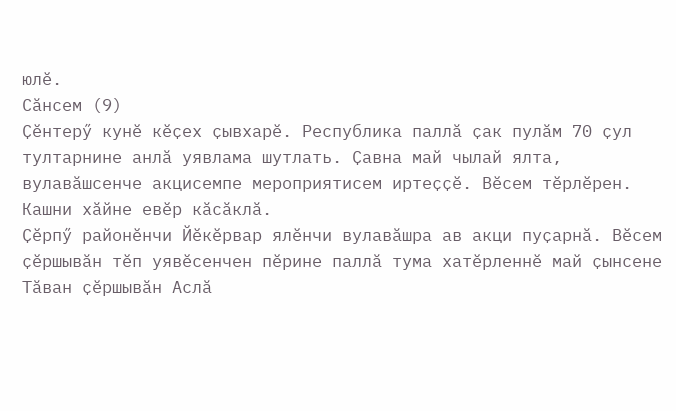юлӗ.
Сӑнсем (9)
Ҫӗнтерӳ кунӗ кӗҫех ҫывхарӗ. Республика паллӑ ҫак пулӑм 70 ҫул тултарнине анлӑ уявлама шутлать. Ҫавна май чылай ялта, вулавӑшсенче акцисемпе мероприятисем иртеҫҫӗ. Вӗсем тӗрлӗрен. Кашни хӑйне евӗр кӑсӑклӑ.
Ҫӗрпӳ районӗнчи Йӗкӗрвар ялӗнчи вулавӑшра ав акци пуҫарнӑ. Вӗсем ҫӗршывӑн тӗп уявӗсенчен пӗрине паллӑ тума хатӗрленнӗ май ҫынсене Тӑван ҫӗршывӑн Аслӑ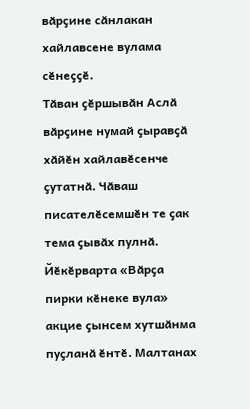вӑрҫине сӑнлакан хайлавсене вулама сӗнеҫҫӗ.
Тӑван ҫӗршывӑн Аслӑ вӑрҫине нумай ҫыравҫӑ хӑйӗн хайлавӗсенче ҫутатнӑ. Чӑваш писателӗсемшӗн те ҫак тема ҫывӑх пулнӑ.
Йӗкӗрварта «Вӑрҫа пирки кӗнеке вула» акцие ҫынсем хутшӑнма пуҫланӑ ӗнтӗ. Малтанах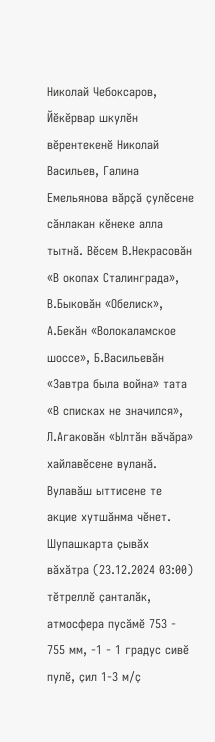Николай Чебоксаров, Йӗкӗрвар шкулӗн вӗрентекенӗ Николай Васильев, Галина Емельянова вӑрҫӑ ҫулӗсене сӑнлакан кӗнеке алла тытнӑ. Вӗсем В.Некрасовӑн «В окопах Сталинграда», В.Быковӑн «Обелиск», А.Бекӑн «Волокаламское шоссе», Б.Васильевӑн «Завтра была война» тата «В списках не значился», Л.Агаковӑн «Ылтӑн вӑчӑра» хайлавӗсене вуланӑ.
Вулавӑш ыттисене те акцие хутшӑнма чӗнет.
Шупашкарта ҫывӑх вӑхӑтра (23.12.2024 03:00) тӗтреллӗ ҫанталӑк, атмосфера пусӑмӗ 753 - 755 мм, -1 - 1 градус сивӗ пулӗ, ҫил 1-3 м/ҫ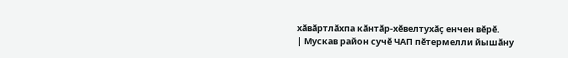хӑвӑртлӑхпа кӑнтӑр-хӗвелтухӑҫ енчен вӗрӗ.
| Мускав район сучӗ ЧАП пӗтермелли йышӑну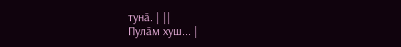тунӑ. | ||
Пулӑм хуш... |